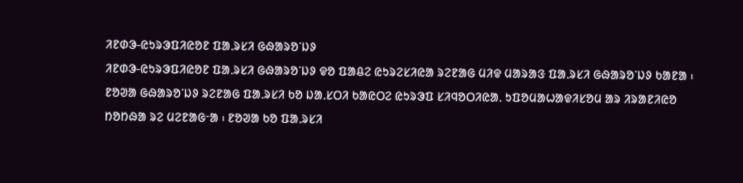ᱤᱱᱰᱳ-ᱭᱩᱨᱳᱯᱤᱭᱚᱱ ᱯᱟᱹᱨᱥᱤ ᱜᱷᱟᱨᱚᱸᱡᱽ
ᱤᱱᱰᱳ-ᱭᱩᱨᱳᱯᱤᱭᱚᱱ ᱯᱟᱹᱨᱥᱤ ᱜᱷᱟᱨᱚᱸᱡᱽ ᱫᱚ ᱯᱟᱪᱮ ᱭᱩᱨᱮᱥᱤᱭᱟ ᱨᱮᱱᱟᱜ ᱢᱤᱫ ᱢᱟᱨᱟᱝ ᱯᱟᱹᱨᱥᱤ ᱜᱷᱟᱨᱚᱸᱡᱽ ᱠᱟᱱᱟ ᱾ ᱱᱚᱣᱟ ᱜᱷᱟᱨᱚᱸᱡᱽ ᱨᱮᱱᱟᱜ ᱯᱟᱹᱨᱥᱤ ᱠᱚ ᱡᱟᱹᱥᱛᱤ ᱠᱟᱭᱛᱮ ᱭᱩᱨᱳᱯ ᱥᱤᱧᱚᱛᱤᱭᱟᱹ ᱩᱯᱚᱢᱟᱦᱟᱫᱤᱥᱚᱢ ᱟᱨ ᱤᱨᱟᱱᱤᱭᱚ ᱴᱚᱴᱷᱟ ᱨᱮ ᱢᱮᱱᱟᱜᱼᱟ ᱾ ᱱᱚᱣᱟ ᱠᱚ ᱯᱟᱹᱨᱥᱤ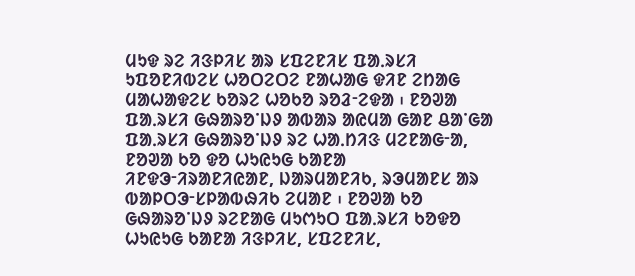ᱢᱩᱫ ᱨᱮ ᱤᱝᱞᱤᱥ ᱟᱨ ᱥᱯᱮᱱᱤᱥ ᱯᱟᱹᱨᱥᱤ ᱩᱯᱚᱱᱤᱵᱮᱥ ᱦᱚᱛᱮᱛᱮ ᱱᱟᱦᱟᱜ ᱫᱤᱱ ᱮᱴᱟᱜ ᱢᱟᱦᱟᱫᱮᱥ ᱠᱚᱨᱮ ᱦᱚᱠᱚ ᱨᱚᱲᱼᱮᱫᱟ ᱾ ᱱᱚᱣᱟ ᱯᱟᱹᱨᱥᱤ ᱜᱷᱟᱨᱚᱸᱡᱽ ᱟᱵᱟᱨ ᱟᱭᱢᱟ ᱜᱟᱱ ᱪᱟᱸᱜᱟ ᱯᱟᱹᱨᱥᱤ ᱜᱷᱟᱨᱚᱸᱡᱽ ᱨᱮ ᱦᱟᱹᱴᱤᱝ ᱢᱮᱱᱟᱜᱼᱟ, ᱱᱚᱣᱟ ᱠᱚ ᱫᱚ ᱦᱩᱭᱩᱜ ᱠᱟᱱᱟ ᱤᱱᱫᱳᱼᱤᱨᱟᱱᱤᱭᱟᱱ, ᱡᱟᱨᱢᱟᱱᱤᱠ, ᱨᱳᱢᱟᱱᱥ ᱟᱨ ᱵᱟᱞᱛᱳᱼᱥᱞᱟᱵᱷᱤᱠ ᱮᱢᱟᱱ ᱾ ᱱᱚᱣᱟ ᱠᱚ ᱜᱷᱟᱨᱚᱸᱡᱽ ᱨᱮᱱᱟᱜ ᱢᱩᱬᱩᱛ ᱯᱟᱹᱨᱥᱤ ᱠᱚᱫᱚ ᱦᱩᱭᱩᱜ ᱠᱟᱱᱟ ᱤᱝᱞᱤᱥ, ᱥᱯᱮᱱᱤᱥ,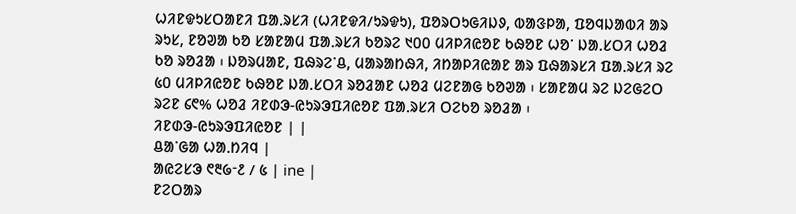ᱦᱤᱱᱫᱩᱥᱛᱟᱱᱤ ᱯᱟᱹᱨᱥᱤ (ᱦᱤᱱᱫᱤ/ᱩᱨᱫᱩ), ᱯᱚᱨᱛᱩᱜᱤᱡᱽ, ᱵᱟᱝᱞᱟ, ᱯᱚᱧᱡᱟᱵᱤ ᱟᱨ ᱨᱩᱥ, ᱱᱚᱣᱟ ᱠᱚ ᱥᱟᱱᱟᱢ ᱯᱟᱹᱨᱥᱤ ᱠᱚᱨᱮ ᱑᱐᱐ ᱢᱤᱞᱤᱭᱚᱱ ᱠᱷᱚᱱ ᱦᱚᱸ ᱡᱟᱹᱥᱛᱤ ᱦᱚᱲ ᱠᱚ ᱨᱚᱲᱟ ᱾ ᱡᱚᱨᱢᱟᱱ, ᱯᱷᱨᱮᱸᱪ, ᱢᱟᱨᱟᱴᱷᱤ, ᱤᱴᱟᱞᱤᱭᱟᱱ ᱟᱨ ᱯᱷᱟᱨᱥᱤ ᱯᱟᱹᱨᱥᱤ ᱨᱮ ᱕᱐ ᱢᱤᱞᱤᱭᱚᱱ ᱠᱷᱚᱱ ᱡᱟᱹᱥᱛᱤ ᱨᱚᱲᱟᱱ ᱦᱚᱲ ᱢᱮᱱᱟᱜ ᱠᱚᱣᱟ ᱾ ᱥᱟᱱᱟᱢ ᱨᱮ ᱡᱮᱜᱮᱛ ᱨᱮᱱ ᱔᱖% ᱦᱚᱲ ᱤᱱᱰᱳ-ᱭᱩᱨᱳᱯᱤᱭᱚᱱ ᱯᱟᱹᱨᱥᱤ ᱛᱮᱠᱚ ᱨᱚᱲᱟ ᱾
ᱤᱱᱰᱳ-ᱭᱩᱨᱳᱯᱤᱭᱚᱱ | |
ᱪᱟᱸᱜᱟ ᱦᱟᱹᱴᱤᱧ |
ᱟᱭᱮᱥᱳ ᱖᱓᱙ᱼ᱒ / ᱕ | ine |
ᱱᱮᱛᱟᱨ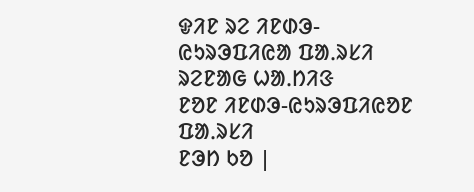ᱫᱤᱱ ᱨᱮ ᱤᱱᱰᱳ-ᱭᱩᱨᱳᱯᱤᱭᱟ ᱯᱟᱹᱨᱥᱤ ᱨᱮᱱᱟᱜ ᱦᱟᱹᱴᱤᱝ
ᱱᱚᱱ ᱤᱱᱰᱳ-ᱭᱩᱨᱳᱯᱤᱭᱚᱱ ᱯᱟᱹᱨᱥᱤ
ᱱᱳᱴ ᱠᱚ |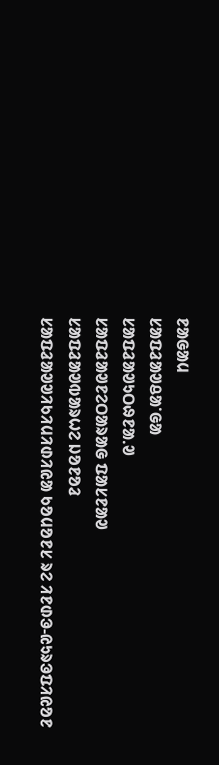ᱱᱟᱜᱟᱢ
ᱥᱟᱯᱲᱟᱣᱪᱟᱸᱜᱟ
ᱥᱟᱯᱲᱟᱣᱩᱛᱷᱱᱟᱹᱣ
ᱥᱟᱯᱲᱟᱣᱱᱮᱛᱟᱨᱟᱜ ᱯᱟᱥᱱᱟᱣ
ᱥᱟᱯᱲᱟᱣᱵᱟᱨᱦᱮ ᱡᱚᱱᱚᱲ
ᱥᱟᱯᱲᱟᱣᱣᱤᱠᱤᱢᱤᱰᱤᱭᱟ ᱠᱚᱢᱚᱱᱥ ᱨᱮ ᱤᱱᱰᱳ-ᱭᱩᱨᱳᱯᱤᱭᱚᱱ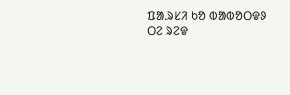ᱯᱟᱹᱨᱥᱤ ᱠᱚ ᱵᱟᱵᱚᱛᱫᱽ ᱛᱮ ᱨᱮᱫ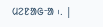ᱢᱮᱱᱟᱜᱼᱟ ᱾. |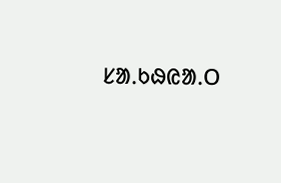ᱥᱟᱹᱠᱷᱭᱟᱹᱛ